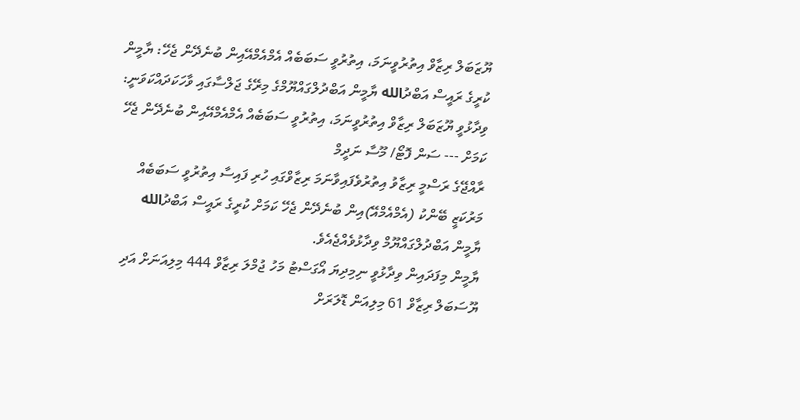ޔޫޒަބަލް ރިޒާވް އިތުރުވީނަމަ، އިތުރުވީ ސަބަބެއް އެމްއެމްއޭއިން ބުނެދޭން ޖެހޭ: ޔާމީން
ކުރީގެ ރައީސް އަބްދުالله ޔާމީން އަބްދުލްގައްޔޫމްގެ މިރޭގެ ޖަލްސާގައި ވާހަކަދައްކަވަނީ: ވިދާޅުވީ ޔޫޒަބަލް ރިޒާވް އިތުރުވީނަމަ، އިތުރުވީ ސަބަބެއް އެމްއެމްއޭއިން ބުނެދޭން ޖެހޭ ކަމަށް --- ސަން ފޮޓޯ/ މޫސާ ނަދީމް
ރާއްޖޭގެ ރަސްމީ ރިޒާވު އިތުރުވެފައިވާނަމަ ރިޒާވްގައި ހުރި ފައިސާ އިތުރުވީ ސަބަބެއް މަރުކަޒީ ބޭންކު (އެމްއެމްއޭ)އިން ބުނެދޭން ޖެހޭ ކަމަށް ކުރީގެ ރައީސް އަބްދުالله ޔާމީން އަބްދުލްގައްޔޫމް ވިދާޅުވެއްޖެއެވެ.
ޔާމީން މިފަދައިން ވިދާޅުވީ ނިމިދިޔަ އޯގަސްޓު މަހު ޖުމްލަ ރިޒާވް 444 މިލިއަނަށް އަދި ޔޫސަބަލް ރިޒާވް 61 މިލިއަން ޑޮލަރަށް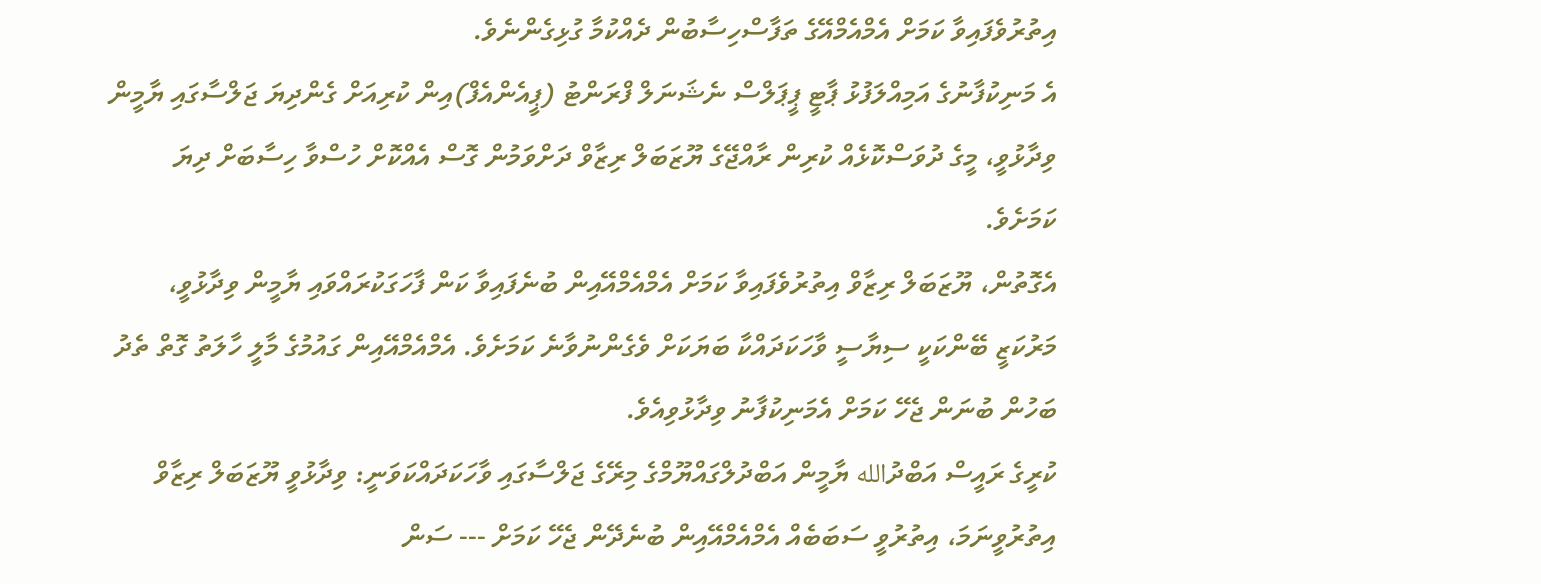އިތުރުވެފައިވާ ކަމަށް އެމްއެމްއޭގެ ތަފާސްހިސާބުން ދެއްކުމާ ގުޅިގެންނެވެ.
އެ މަނިކުފާނުގެ އަމިއްލަފުޅު ޕާޓީ ޕީޕަލްސް ނެޝަނަލް ފްރަންޓު (ޕީއެންއެފް)އިން ކުރިއަށް ގެންދިޔަ ޖަލްސާގައި ޔާމީން ވިދާޅުވީ، މީގެ ދުވަސްކޮޅެއް ކުރިން ރާއްޖޭގެ ޔޫޒަބަލް ރިޒާވް ދަށްވަމުން ގޮސް އެއްކޮށް ހުސްވާ ހިސާބަށް ދިޔަ ކަމަށެވެ.
އެގޮތުން، ޔޫޒަބަލް ރިޒާވް އިތުރުވެފައިވާ ކަމަށް އެމްއެމްއޭއިން ބުނެފައިވާ ކަން ފާހަގަކުރައްވައި ޔާމީން ވިދާޅުވީ، މަރުކަޒީ ބޭންކަކީ ސިޔާސީ ވާހަކަދައްކާ ބަޔަކަށް ވެގެންނުވާނެ ކަމަށެވެ. އެމްއެމްއޭއިން ގައުމުގެ މާލީ ހާލަތު ގޮތް ތެދު ބަހުން ބުނަން ޖެހޭ ކަމަށް އެމަނިކުފާނު ވިދާޅުވިއެވެ.
ކުރީގެ ރައީސް އަބްދުالله ޔާމީން އަބްދުލްގައްޔޫމްގެ މިރޭގެ ޖަލްސާގައި ވާހަކަދައްކަވަނީ: ވިދާޅުވީ ޔޫޒަބަލް ރިޒާވް އިތުރުވީނަމަ، އިތުރުވީ ސަބަބެއް އެމްއެމްއޭއިން ބުނެދޭން ޖެހޭ ކަމަށް --- ސަން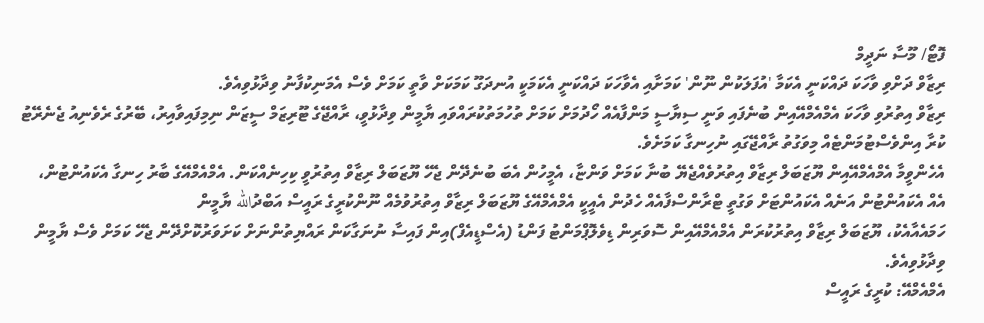ފޮޓޯ/ މޫސާ ނަދީމް
ރިޒާވް ދަށްވި ވާހަކަ ދައްކަނީ އެކަމާ 'އުފަލަކުން ނޫން' ކަމަށާއި އެވާހަކަ ދައްކަނީ އެކަމަކީ އުނދަގޫ ކަމަކަށް ވާތީ ކަމަށް ވެސް އެމަނިކުފާނު ވިދާޅުވިއެވެ.
ރިޒާވް އިތުރުވި ވާހަކަ އެމްއެމްއޭއިން ބުނެފައި ވަނީ ސިޔާސީ މަންފާއެއް ހޯދުމަށް ކަމަށް ތުހުމަތުކުރައްވައި ޔާމީން ވިދާޅުވީ، ރާއްޖޭގެ ޓޫރިޒަމް ސީޒަން ނިމިފައިވާއިރު، ބޭރުގެ ރެވެނިއު ޖެނެރޭޓު ކުރާ އިންވެސްޓުމަންޓެއް މިވަގުތު ރާއްޖޭގައި ނުހިނގާ ކަމަށެވެ.
އެހެންވީމާ އެމްއެމްއޭއިން ޔޫޒަބަލް ރިޒާވް އިތުރުވެއްޖެޔޭ ބުނާ ކަމަށް ވަންޏާ، އެމީހުން އެބަ ބުނެދޭން ޖެހޭ ޔޫޒަބަލް ރިޒާވް އިތުރުވީ ކިހިނެއްކަން. އެމްއެމްއޭގެ ބާރު ހިނގާ އެކައުންޓުން، އެއް އެކައުންޓުން އަނެއް އެކައުންޓަށް ވަގުތީ ޓްރާންސްފާއެއް ހެދުން އެއީކީ އެމްއެމްއޭގެ ޔޫޒަބަލް ރިޒާވް އިތުރުވުމެއް ނޫންކުރީގެ ރައީސް އަބްދުالله ޔާމީން
ހަމައެއާއެކު، ޔޫޒަބަލް ރިޒާވް އިތުރުކުރަން އެމްއެމްއޭއިން ސޮވަރިން ޑިވެލޮޕްމަންޓު ފަންޑު (އެސްޑީއެފް)އިން ފައިސާ ނުނަގާކަން ރައްޔިތުންނަށް ކަށަވަރުކޮށްދޭން ޖެހޭ ކަމަށް ވެސް ޔާމީން ވިދާޅުވިއެވެ.
އެމްއެމްއޭ: ކުރީގެ ރައީސް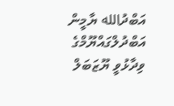އަބްދުالله ޔާމީން އަބްދުލްގައްޔޫމްގެ ވިދާޅުވީ ޔޫޒަބަލް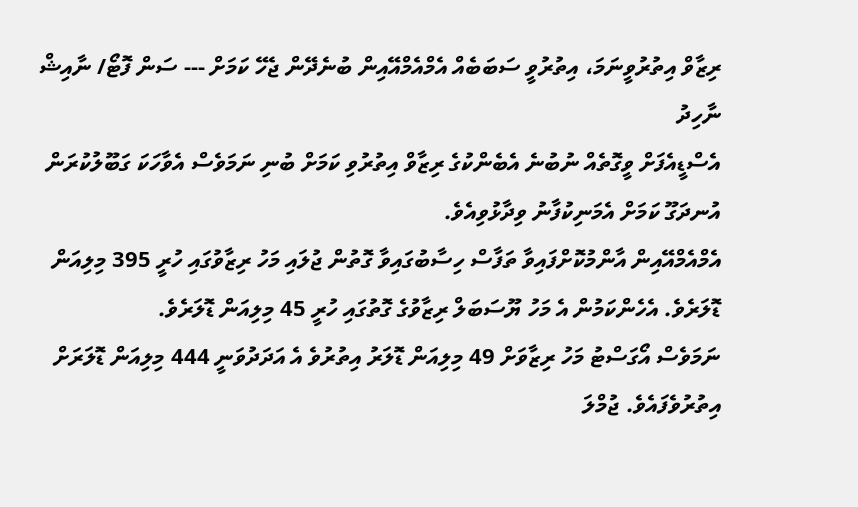ރިޒާވް އިތުރުވީނަމަ، އިތުރުވީ ސަބަބެއް އެމްއެމްއޭއިން ބުނެދޭން ޖެހޭ ކަމަށް --- ސަން ފޮޓޯ/ ނާއިޝް ނާހިދު
އެސްޑީއެފަށް ވީގޮތެއް ނުބުނެ އެބެންކުގެ ރިޒާވް އިތުރުވި ކަމަށް ބުނި ނަމަވެސް އެވާހަކަ ގަބޫލުކުރަން އުނދަގޫ ކަމަށް އެމަނިކުފާނު ވިދާޅުވިއެވެ.
އެމްއެމްއޭއިން އާންމުކޮށްފައިވާ ތަފާސް ހިސާބުގައިވާ ގޮތުން ޖުލައި މަހު ރިޒާވުގައި ހުރީ 395 މިލިއަން ޑޮލަރެވެ. އެހެންކަމުން އެ މަހު ޔޫސަބަލް ރިޒާވުގެ ގޮތުގައި ހުރީ 45 މިލިއަން ޑޮލަރެވެ.
ނަމަވެސް އޯގަސްޓު މަހު ރިޒާވަށް 49 މިލިއަން ޑޮލަރު އިތުރުވެ އެ އަދަދުވަނީ 444 މިލިއަން ޑޮލަރަށް އިތުރުވެފައެވެ. ޖުމްލަ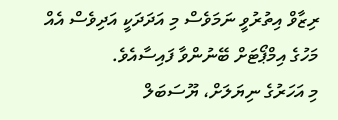ރިޒާވް އިތުރުވީ ނަމަވެސް މި އަދަދަކީ އަދިވެސް އެއް މަހުގެ އިމްޕޯޓަށް ބޭނުންވާ ފައިސާއެވެ.
މި އަހަރުގެ ނިޔަލަށް، ޔޫސަބަލް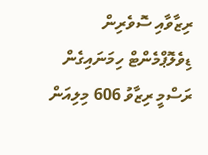ރިޒާވާއި ސޮވެރިން ޑިވެލޮޕްމެންޓް ހިމަނައިގެން ރަސްމީ ރިޒާވު 606 މިލިއަން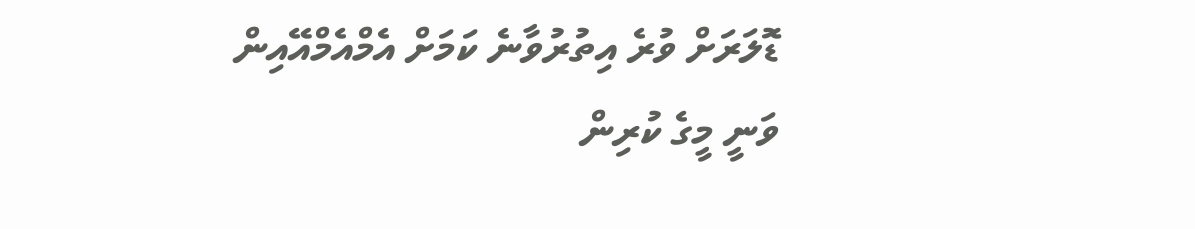ޑޮލަރަށް ވުރެ އިތުރުވާނެ ކަމަށް އެމްއެމްއޭއިން ވަނީ މީގެ ކުރިން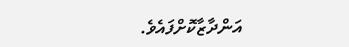އަންދާޒާކޮށްފައެވެ.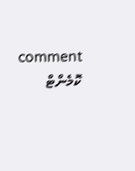comment ކޮމެންޓް